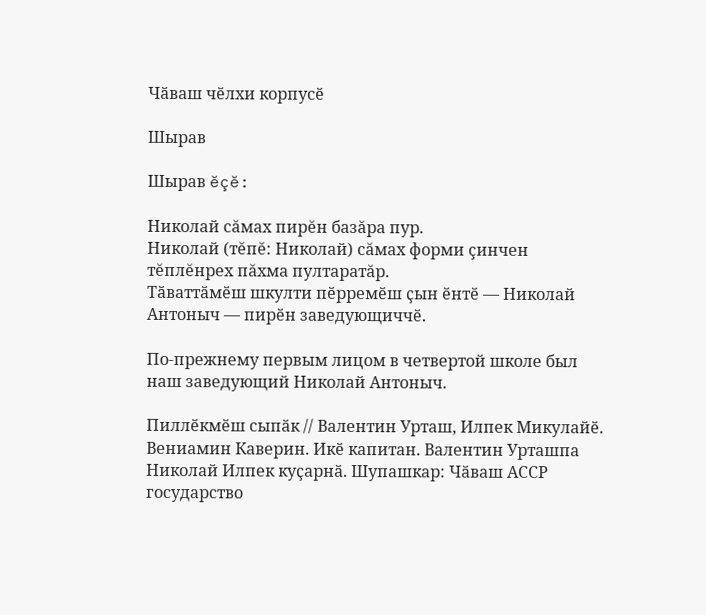Чӑваш чӗлхи корпусӗ

Шырав

Шырав ĕçĕ:

Николай сăмах пирĕн базăра пур.
Николай (тĕпĕ: Николай) сăмах форми çинчен тĕплĕнрех пăхма пултаратăр.
Тӑваттӑмӗш шкулти пӗрремӗш ҫын ӗнтӗ — Николай Антоныч — пирӗн заведующиччӗ.

По-прежнему первым лицом в четвертой школе был наш заведующий Николай Антоныч.

Пиллӗкмӗш сыпӑк // Валентин Урташ, Илпек Микулайӗ. Вениамин Каверин. Икӗ капитан. Валентин Урташпа Николай Илпек куҫарнӑ. Шупашкар: Чӑваш АССР государство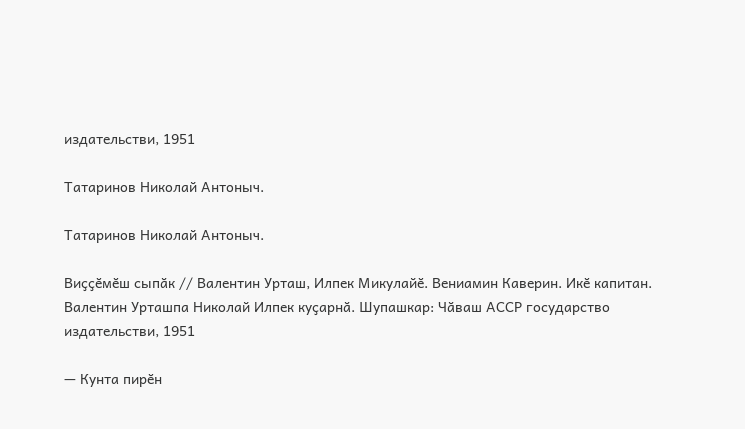издательстви, 1951

Татаринов Николай Антоныч.

Татаринов Николай Антоныч.

Виҫҫӗмӗш сыпӑк // Валентин Урташ, Илпек Микулайӗ. Вениамин Каверин. Икӗ капитан. Валентин Урташпа Николай Илпек куҫарнӑ. Шупашкар: Чӑваш АССР государство издательстви, 1951

— Кунта пирӗн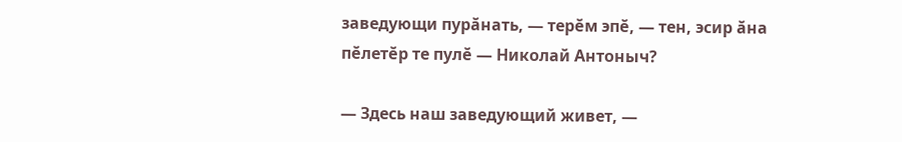заведующи пурӑнать, — терӗм эпӗ, — тен, эсир ӑна пӗлетӗр те пулӗ — Николай Антоныч?

— Здесь наш заведующий живет, —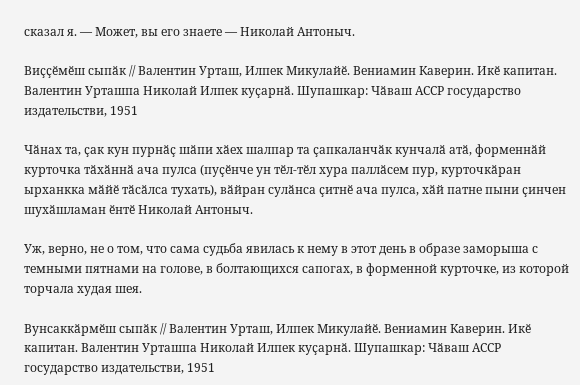сказал я. — Может, вы его знаете — Николай Антоныч.

Виҫҫӗмӗш сыпӑк // Валентин Урташ, Илпек Микулайӗ. Вениамин Каверин. Икӗ капитан. Валентин Урташпа Николай Илпек куҫарнӑ. Шупашкар: Чӑваш АССР государство издательстви, 1951

Чӑнах та, ҫак кун пурнӑҫ шӑпи хӑех шалпар та ҫапкаланчӑк кунчалӑ атӑ, форменнӑй курточка тӑхӑннӑ ача пулса (пуҫӗнче ун тӗл-тӗл хура паллӑсем пур, курточкӑран ырханкка мӑйӗ тӑсӑлса тухать), вӑйран сулӑнса ҫитнӗ ача пулса, хӑй патне пыни ҫинчен шухӑшламан ӗнтӗ Николай Антоныч.

Уж, верно, не о том, что сама судьба явилась к нему в этот день в образе заморыша с темными пятнами на голове, в болтающихся сапогах, в форменной курточке, из которой торчала худая шея.

Вунсаккӑрмӗш сыпӑк // Валентин Урташ, Илпек Микулайӗ. Вениамин Каверин. Икӗ капитан. Валентин Урташпа Николай Илпек куҫарнӑ. Шупашкар: Чӑваш АССР государство издательстви, 1951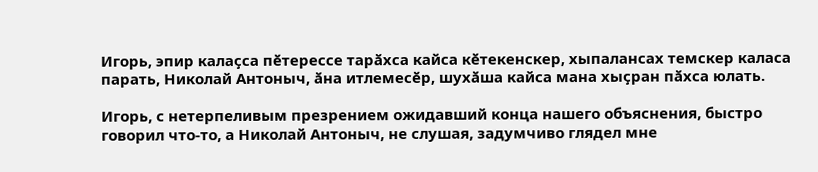Игорь, эпир калаҫса пӗтерессе тарӑхса кайса кӗтекенскер, хыпалансах темскер каласа парать, Николай Антоныч, ӑна итлемесӗр, шухӑша кайса мана хыҫран пӑхса юлать.

Игорь, с нетерпеливым презрением ожидавший конца нашего объяснения, быстро говорил что-то, а Николай Антоныч, не слушая, задумчиво глядел мне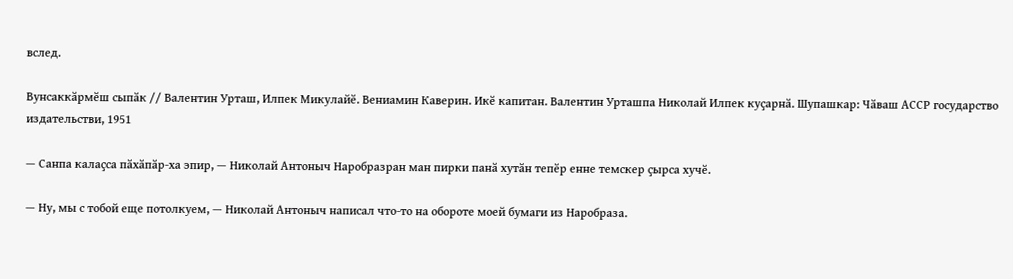вслед.

Вунсаккӑрмӗш сыпӑк // Валентин Урташ, Илпек Микулайӗ. Вениамин Каверин. Икӗ капитан. Валентин Урташпа Николай Илпек куҫарнӑ. Шупашкар: Чӑваш АССР государство издательстви, 1951

— Санпа калаҫса пӑхӑпӑр-ха эпир, — Николай Антоныч Наробразран ман пирки панӑ хутӑн тепӗр енне темскер ҫырса хучӗ.

— Ну, мы с тобой еще потолкуем, — Николай Антоныч написал что-то на обороте моей бумаги из Наробраза.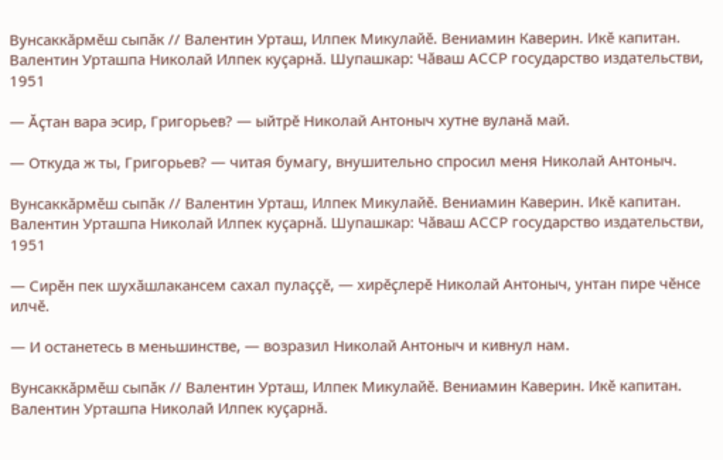Вунсаккӑрмӗш сыпӑк // Валентин Урташ, Илпек Микулайӗ. Вениамин Каверин. Икӗ капитан. Валентин Урташпа Николай Илпек куҫарнӑ. Шупашкар: Чӑваш АССР государство издательстви, 1951

— Ӑҫтан вара эсир, Григорьев? — ыйтрӗ Николай Антоныч хутне вуланӑ май.

— Откуда ж ты, Григорьев? — читая бумагу, внушительно спросил меня Николай Антоныч.

Вунсаккӑрмӗш сыпӑк // Валентин Урташ, Илпек Микулайӗ. Вениамин Каверин. Икӗ капитан. Валентин Урташпа Николай Илпек куҫарнӑ. Шупашкар: Чӑваш АССР государство издательстви, 1951

— Сирӗн пек шухӑшлакансем сахал пулаҫҫӗ, — хирӗҫлерӗ Николай Антоныч, унтан пире чӗнсе илчӗ.

— И останетесь в меньшинстве, — возразил Николай Антоныч и кивнул нам.

Вунсаккӑрмӗш сыпӑк // Валентин Урташ, Илпек Микулайӗ. Вениамин Каверин. Икӗ капитан. Валентин Урташпа Николай Илпек куҫарнӑ.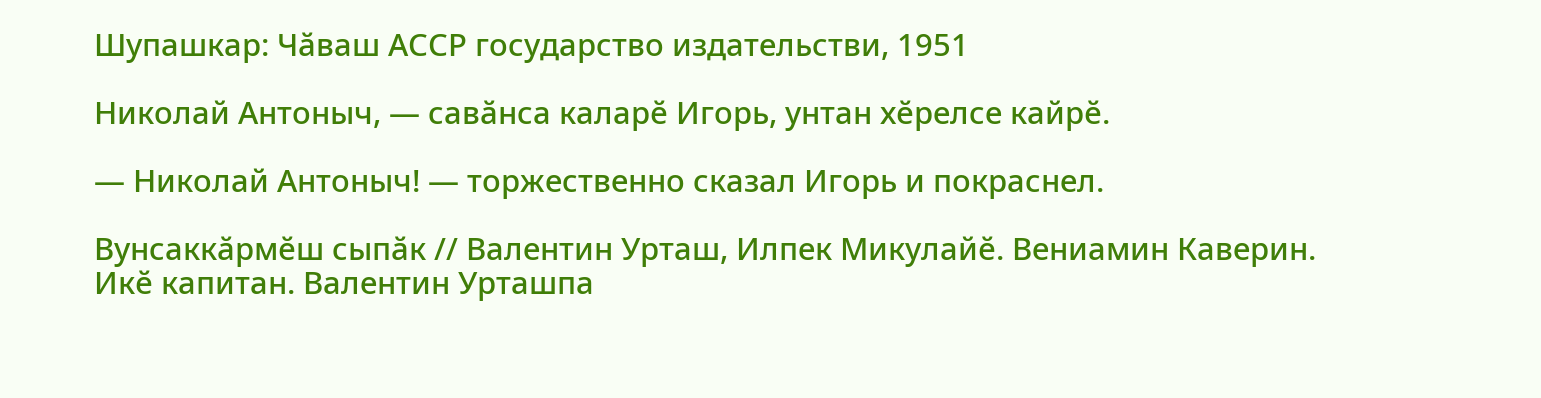Шупашкар: Чӑваш АССР государство издательстви, 1951

Николай Антоныч, — савӑнса каларӗ Игорь, унтан хӗрелсе кайрӗ.

— Николай Антоныч! — торжественно сказал Игорь и покраснел.

Вунсаккӑрмӗш сыпӑк // Валентин Урташ, Илпек Микулайӗ. Вениамин Каверин. Икӗ капитан. Валентин Урташпа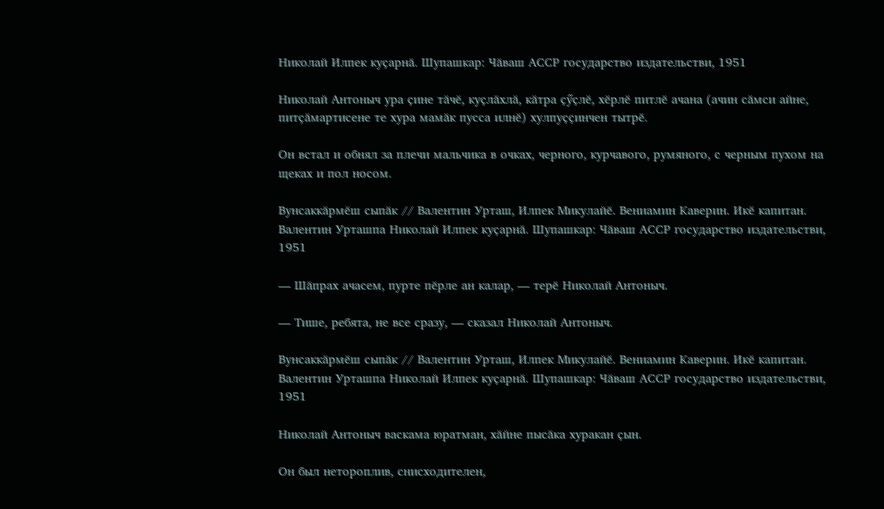Николай Илпек куҫарнӑ. Шупашкар: Чӑваш АССР государство издательстви, 1951

Николай Антоныч ура ҫине тӑчӗ, куҫлӑхлӑ, кӑтра ҫӳҫлӗ, хӗрлӗ питлӗ ачана (ачин сӑмси айне, питҫӑмартисене те хура мамӑк пусса илнӗ) хулпуҫҫинчен тытрӗ.

Он встал и обнял за плечи мальчика в очках, черного, курчавого, румяного, с черным пухом на щеках и пол носом.

Вунсаккӑрмӗш сыпӑк // Валентин Урташ, Илпек Микулайӗ. Вениамин Каверин. Икӗ капитан. Валентин Урташпа Николай Илпек куҫарнӑ. Шупашкар: Чӑваш АССР государство издательстви, 1951

— Шӑпрах ачасем, пурте пӗрле ан калар, — терӗ Николай Антоныч.

— Тише, ребята, не все сразу, — сказал Николай Антоныч.

Вунсаккӑрмӗш сыпӑк // Валентин Урташ, Илпек Микулайӗ. Вениамин Каверин. Икӗ капитан. Валентин Урташпа Николай Илпек куҫарнӑ. Шупашкар: Чӑваш АССР государство издательстви, 1951

Николай Антоныч васкама юратман, хӑйне пысӑка хуракан ҫын.

Он был нетороплив, снисходителен,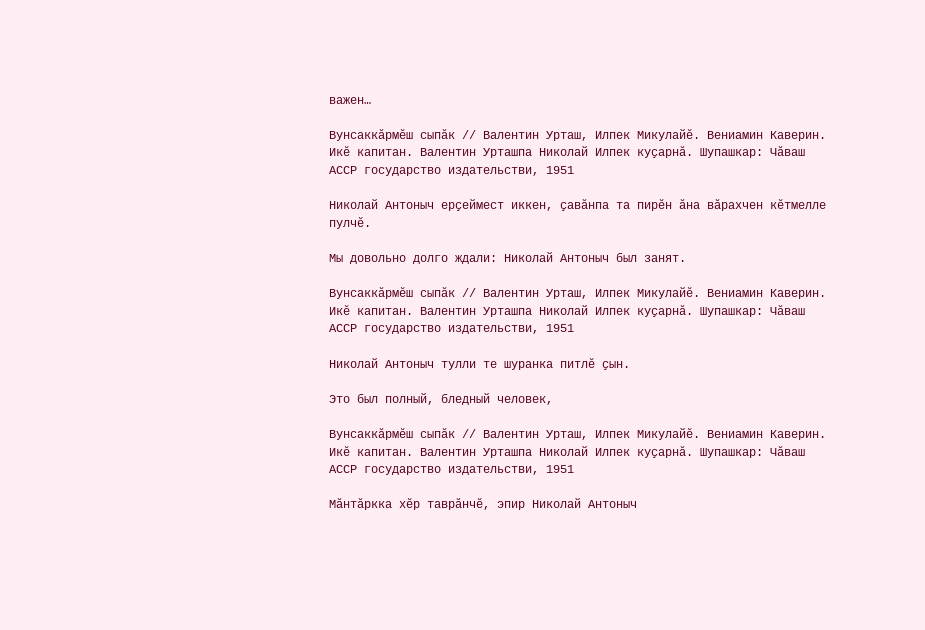важен…

Вунсаккӑрмӗш сыпӑк // Валентин Урташ, Илпек Микулайӗ. Вениамин Каверин. Икӗ капитан. Валентин Урташпа Николай Илпек куҫарнӑ. Шупашкар: Чӑваш АССР государство издательстви, 1951

Николай Антоныч ерҫеймест иккен, ҫавӑнпа та пирӗн ӑна вӑрахчен кӗтмелле пулчӗ.

Мы довольно долго ждали: Николай Антоныч был занят.

Вунсаккӑрмӗш сыпӑк // Валентин Урташ, Илпек Микулайӗ. Вениамин Каверин. Икӗ капитан. Валентин Урташпа Николай Илпек куҫарнӑ. Шупашкар: Чӑваш АССР государство издательстви, 1951

Николай Антоныч тулли те шуранка питлӗ ҫын.

Это был полный, бледный человек,

Вунсаккӑрмӗш сыпӑк // Валентин Урташ, Илпек Микулайӗ. Вениамин Каверин. Икӗ капитан. Валентин Урташпа Николай Илпек куҫарнӑ. Шупашкар: Чӑваш АССР государство издательстви, 1951

Мӑнтӑркка хӗр таврӑнчӗ, эпир Николай Антоныч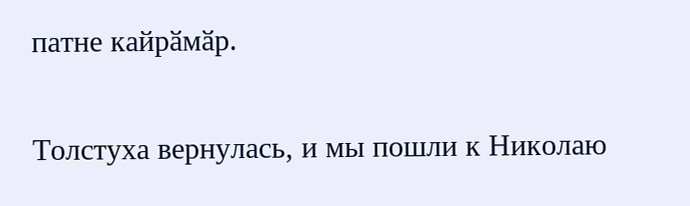патне кайрӑмӑр.

Толстуха вернулась, и мы пошли к Николаю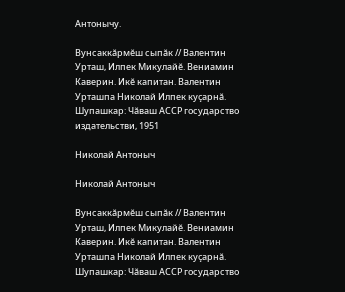Антонычу.

Вунсаккӑрмӗш сыпӑк // Валентин Урташ, Илпек Микулайӗ. Вениамин Каверин. Икӗ капитан. Валентин Урташпа Николай Илпек куҫарнӑ. Шупашкар: Чӑваш АССР государство издательстви, 1951

Николай Антоныч

Николай Антоныч

Вунсаккӑрмӗш сыпӑк // Валентин Урташ, Илпек Микулайӗ. Вениамин Каверин. Икӗ капитан. Валентин Урташпа Николай Илпек куҫарнӑ. Шупашкар: Чӑваш АССР государство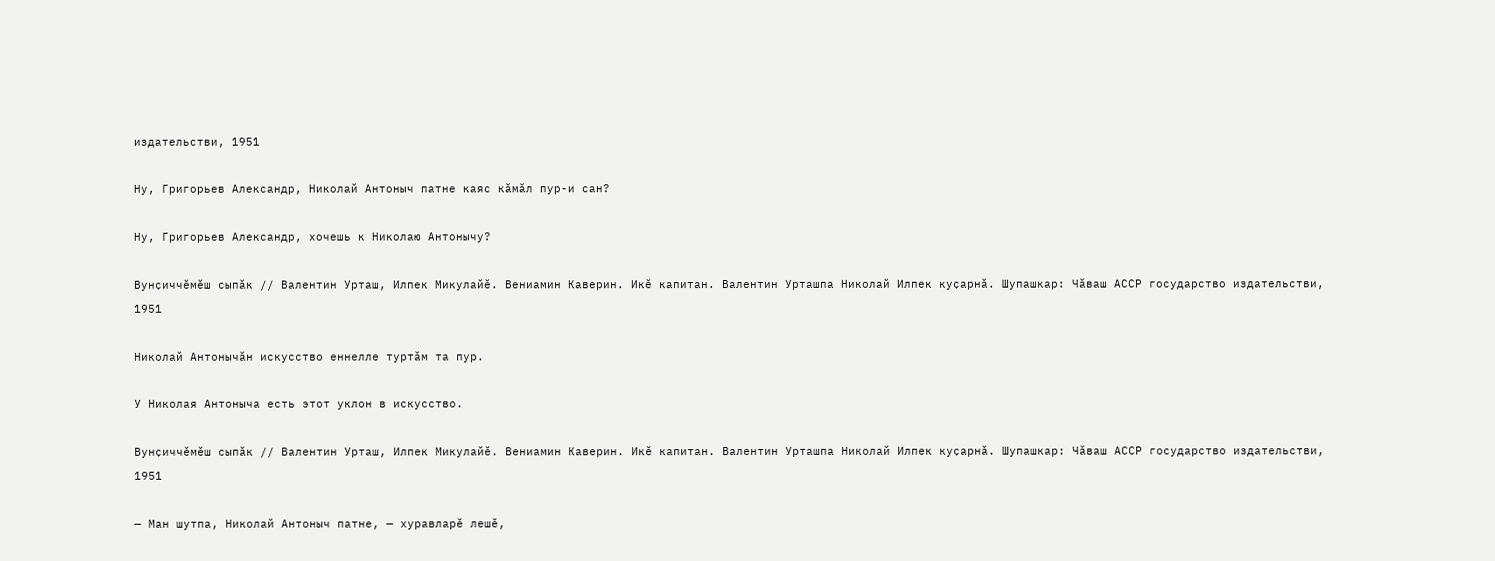издательстви, 1951

Ну, Григорьев Александр, Николай Антоныч патне каяс кӑмӑл пур-и сан?

Ну, Григорьев Александр, хочешь к Николаю Антонычу?

Вунҫиччӗмӗш сыпӑк // Валентин Урташ, Илпек Микулайӗ. Вениамин Каверин. Икӗ капитан. Валентин Урташпа Николай Илпек куҫарнӑ. Шупашкар: Чӑваш АССР государство издательстви, 1951

Николай Антонычӑн искусство еннелле туртӑм та пур.

У Николая Антоныча есть этот уклон в искусство.

Вунҫиччӗмӗш сыпӑк // Валентин Урташ, Илпек Микулайӗ. Вениамин Каверин. Икӗ капитан. Валентин Урташпа Николай Илпек куҫарнӑ. Шупашкар: Чӑваш АССР государство издательстви, 1951

— Ман шутпа, Николай Антоныч патне, — хуравларӗ лешӗ,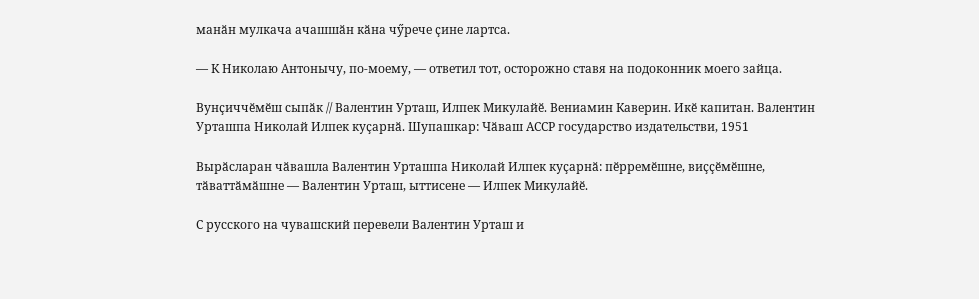манӑн мулкача ачашшӑн кӑна чӳрече ҫине лартса.

— К Николаю Антонычу, по-моему, — ответил тот, осторожно ставя на подоконник моего зайца.

Вунҫиччӗмӗш сыпӑк // Валентин Урташ, Илпек Микулайӗ. Вениамин Каверин. Икӗ капитан. Валентин Урташпа Николай Илпек куҫарнӑ. Шупашкар: Чӑваш АССР государство издательстви, 1951

Вырӑсларан чӑвашла Валентин Урташпа Николай Илпек куҫарнӑ: пӗрремӗшне, виҫҫӗмӗшне, тӑваттӑмӑшне — Валентин Урташ, ыттисене — Илпек Микулайӗ.

С русского на чувашский перевели Валентин Урташ и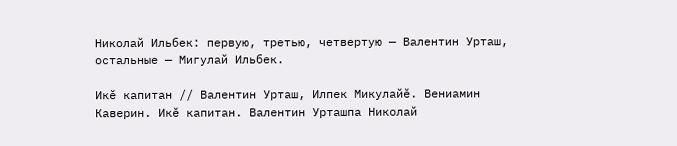Николай Ильбек: первую, третью, четвертую — Валентин Урташ, остальные — Мигулай Ильбек.

Икӗ капитан // Валентин Урташ, Илпек Микулайӗ. Вениамин Каверин. Икӗ капитан. Валентин Урташпа Николай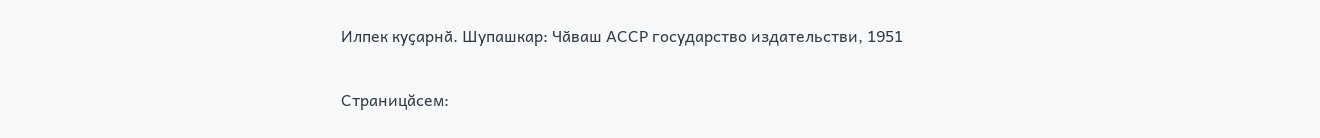Илпек куҫарнӑ. Шупашкар: Чӑваш АССР государство издательстви, 1951

Страницăсем: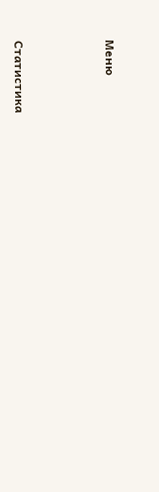Меню



Статистика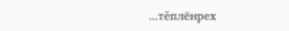...тĕплӗнрех